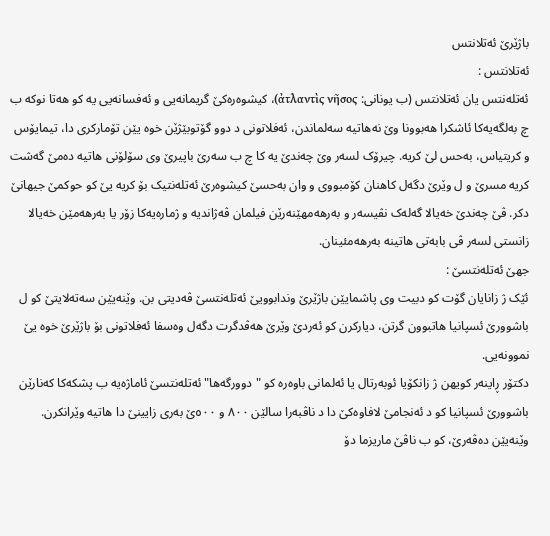باژێرێ ئەتلانتس
ئەتلانتس :
ئەتلەنتس یان ئەتلانتس (ب یونانی: ἀτλαντὶς νῆσος)، کیشوەرەکێ گریمانەیی و ئەفسانەیی یە کو هەتا نوکە ب چ بەلگەیەکا ئاشکرا هەبوونا وێ نەهاتیە سەلماندن، ئەفلاتونی د دوو گۆتوبێژێن خوە یێن تۆمارکری دا، تیمایۆس و کریتیاس، بەحس لێ کریە. چیرۆک لسەر وێ چەندێ یە کا چ ب سەرێ باپیرێ وی سۆلۆنی هاتیە دەمێ گەشت کریە مسرێ و ل وێرێ دگەل کاهنان کۆمبووی و وان بەحسێ کیشوەرێ ئەتلەنتیک بۆ کریە یێ کو حوکمێ جیهانێ دکر. ڤێ چەندێ خەیالا گەلەک نڤیسەر و بەرهەمهێنەرێن فیلمان ڤەژاندیە و ژمارەیەکا زۆر یا بەرهەمێن خەیالا زانستی لسەر ڤی بابەتی هاتینە بەرهەمئینان.
جهێ ئەتلەنتسێ :
ئێک ژ زانایان گۆت کو دبیت وی پاشمایێن باژێرێ وندابوویێ ئەتلەنتسێ ڤەدیتی بن. وێنەیێن سەتەلایتێ کو ل باشوورێ ئسپانیا هاتبوون گرتن، دیارکرن کو ئەردێ وێرێ هەڤدگرت دگەل وەسفا ئەفلاتونی بۆ باژێرێ خوە یێ نموونەیی.
دکتۆر ڕاینەر کویهن ژ زانکۆیا ئوبەرتال یا ئەلمانی باوەرە کو "دوورگەها" ئەتلەنتسێ ئاماژەیە ب پشکەکا کەنارێن باشوورێ ئسپانیا کو د ئەنجامێ لافاوەکێ دا د ناڤبەرا سالێن ٨٠٠ و ٥٠٠ێ بەری زایینێ دا هاتیە وێرانکرن.
وێنەیێن دەڤەرێ، کو ب ناڤێ ماریزما دۆ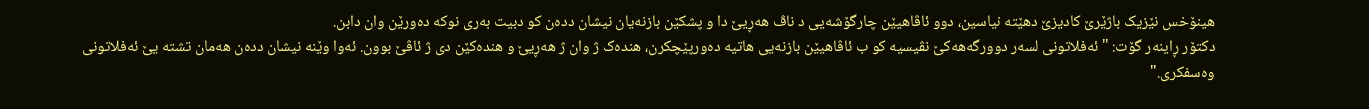هینۆخس نێزیک باژێرێ کادیزێ دهێتە نیاسین، دوو ئاڤاهیێن چارگۆشەیی د ناڤ هەڕیێ دا و پشکێن بازنەیان نیشان ددەن کو دبیت بەری نوکە دەورێن وان دابن.
دکتۆر ڕاینەر گۆت: "ئەفلاتونی لسەر دوورگەهەکێ نڤیسیە کو ب ئاڤاهیێن بازنەیی هاتیە دەورپێچکرن، هندەک ژ وان ژ هەڕیێ و هندەکێن دی ژ ئاڤێ بوون. ئەوا وێنە نیشان ددەن هەمان تشتە یێ ئەفلاتونی وەسفکری."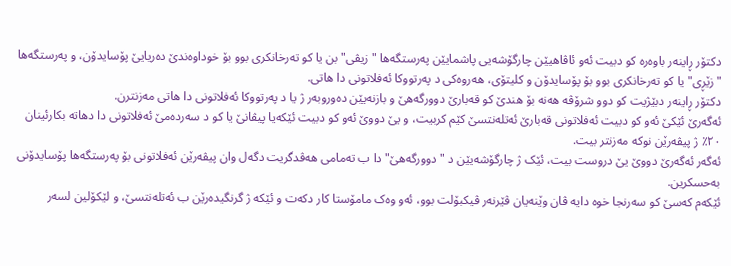دکتۆر ڕاینەر باوەرە کو دبیت ئەو ئاڤاهیێن چارگۆشەیی پاشمایێن پەرستگەها "زیڤی" بن یا کو تەرخانکری بوو بۆ خوداوەندێ دەریایێ پۆسایدۆن، و پەرستگەها "زێڕی" یا کو تەرخانکری بوو بۆ پۆسایدۆن و کلیتۆی، هەروەکی د پەرتووکا ئەفلاتونی دا هاتی.
دکتۆر ڕاینەر دبێژیت کو دوو شرۆڤە هەنە بۆ هندێ کو قەبارێ دوورگەهێ و بازنەیێن دەوروبەر ژ یا د پەرتووکا ئەفلاتونی دا هاتی مەزنترن.
ئەگەرێ ئێکێ ئەو کو دبیت ئەفلاتونی قەبارێ ئەتلەنتسێ کێم کربیت، و یێ دووێ ئەو کو دبیت ئێکەیا پیڤانێ یا کو د سەردەمێ ئەفلاتونی دا دهاتە بکارئینان ٢٠٪ ژ پیڤەرێن نوکە مەزنتر بیت.
ئەگەر ئەگەرێ دووێ یێ دروست بیت، ئێک ژ چارگۆشەیێن د "دوورگەهێ" دا ب تەمامی هەڤدگریت دگەل وان پیڤەرێن ئەفلاتونی بۆ پەرستگەها پۆسایدۆنی بەحسکرین.
ئێکەم کەسێ کو سەرنجا خوە دایە ڤان وێنەیان ڤێرنەر ڤیکبۆلت بوو، ئەو وەک مامۆستا کار دکەت و ئێکە ژ گرنگیدەرێن ب ئەتلەنتسێ، و لێکۆلین لسەر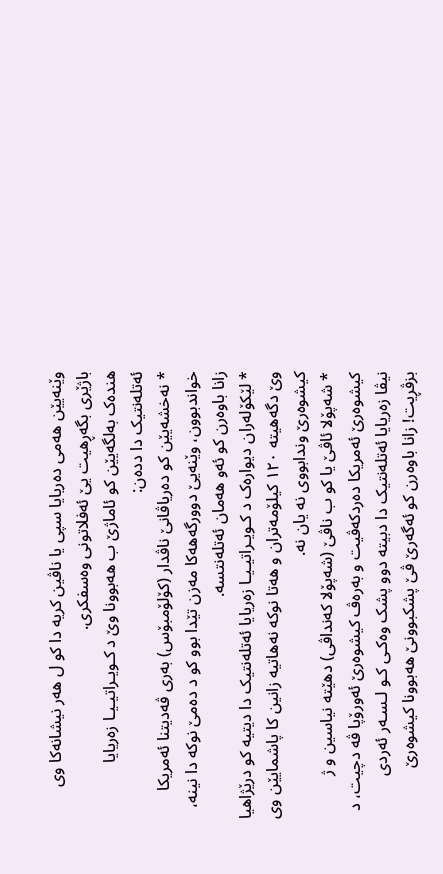وێنەیێن هەمی دەریایا سپی یا ناڤین کریە دا کو ل هەر نیشانەکا وی باژێری بگەڕهیت یێ ئەفلاتونی وەسفکری.
هندەک بەلگەیێن کو ئاماژێ ب هەبوونا وێ د کـویـراتیـیـا زەریایا ئەتلەنتیک دا ددەن:
* نەخشەیێن کو دەریاڤانێ ناڤدار (کۆلۆمبۆس) بەری ڤەدیتنا ئەمریکا خواندبوون، وێنەیێ دوورگەهەکا مەزن تێدا بوو کو د دەمێ نوکە دا نینە، زانا باوەرن کو ئەو هەمان ئەتلەنتسە.
* لێکۆلەران دیوارەک د کـویـراتیـیـا زەریایا ئەتلەنتیک دا دیتیە کو درێژاهیا وێ دگەهیتە ١٢٠ کیلۆمەتران و هەتا نوکە نەهاتیە زانین کا پاشمایێن وی کیشوەرێ وندابووی نە یان نە.
* شەپۆلا ئاڤێ یا کو ب ناڤێ (شەپۆلا کەنداڤی) دهێتە نیاسین و ژ کیشوەرێ ئەمریکا دەردکەڤیت و بەرەڤ کیشوەرێ ئەورۆپا ڤە دچیت، د نیڤا زەریایا ئەتلەنتیک دا دبیتە دوو پشک وەکـی کـو لـسـەر ئەردی بزڤڕیت! زانا باوەرن کو ئەگەرێ ڤێ پشکبوونێ هەبوونا کیشوەرێ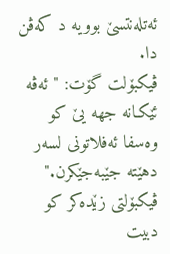ئەتلەنتسێ بوویە د کەڤن دا.
ڤیکبۆلت گۆت: "ئەڤە ئێکـانە جهە یێ کو وەسفا ئەفلاتونی لسەر دهێتە جێبەجێکرن."
ڤیکبۆلتی زێدەکر کو دبیت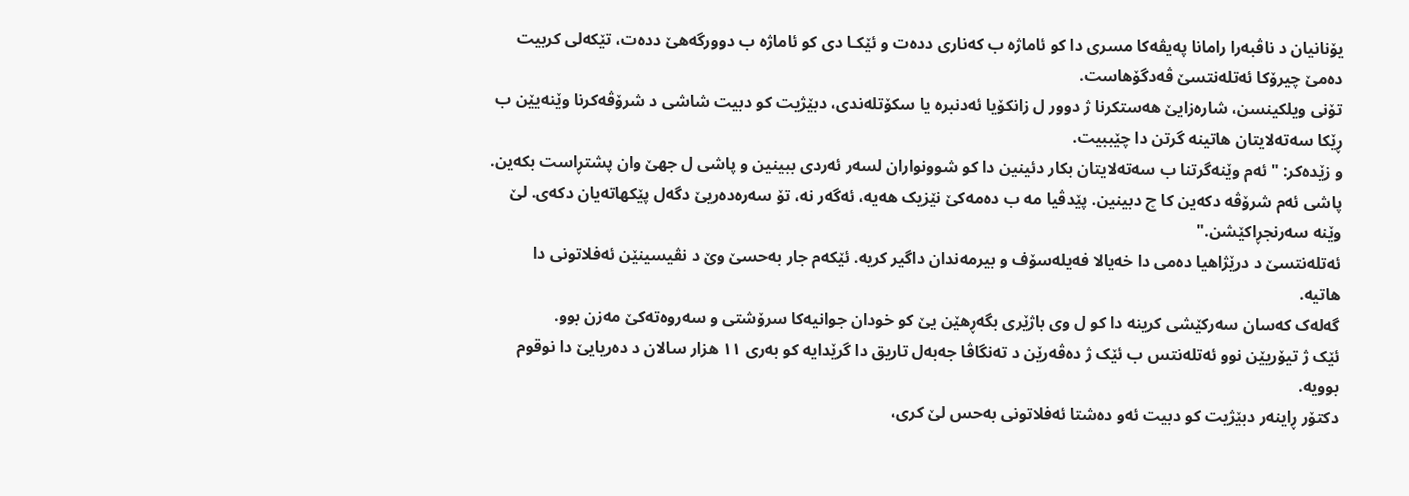یۆنانیان د ناڤبەرا رامانا پەیڤەکا مسری دا کو ئاماژە ب کەناری ددەت و ئێکـا دی کو ئاماژە ب دوورگەهێ ددەت، تێکەلی کربیت دەمێ چیرۆکا ئەتلەنتسێ ڤەدگۆهاست.
تۆنی ویلکینسن، شارەزایێ هەستکرنا ژ دوور ل زانکۆیا ئەدنبرە یا سکۆتلەندی، دبێژیت کو دبیت شاشی د شرۆڤەکرنا وێنەیێن ب ڕێکا سەتەلایتان هاتینە گرتن دا چێببیت.
و زێدەکر: "ئەم وێنەگرتنا ب سەتەلایتان بکار دئینین دا کو شوونواران لسەر ئەردی ببینین و پاشی ل جهێ وان پشتڕاست بکەین. پاشی ئەم شرۆڤە دکەین کا چ دبینین. پێدڤیا مە ب دەمەکێ نێزیک هەیە، ئەگەر نە، تۆ سەرەدەریێ دگەل پێکهاتەیان دکەی. لێ وێنە سەرنجڕاکێشن."
ئەتلەنتسێ د درێژاهیا دەمی دا خەیالا فەیلەسۆف و بیرمەندان داگیر کریە. ئێکەم جار بەحسێ وێ د نڤیسینێن ئەفلاتونی دا هاتیە.
گەلەک کەسان سەرکێشی کرینە دا کو ل وی باژێری بگەڕهێن یێ کو خودان جوانیەکا سرۆشتی و سەروەتەکێ مەزن بوو.
ئێک ژ تیۆریێن نوو ئەتلەنتس ب ئێک ژ دەڤەرێن د تەنگاڤا جەبەل تاریق دا گرێدایە کو بەری ١١ هزار سالان د دەریایێ دا نوقوم بوویە.
دکتۆر ڕاینەر دبێژیت کو دبیت ئەو دەشتا ئەفلاتونی بەحس لێ کری،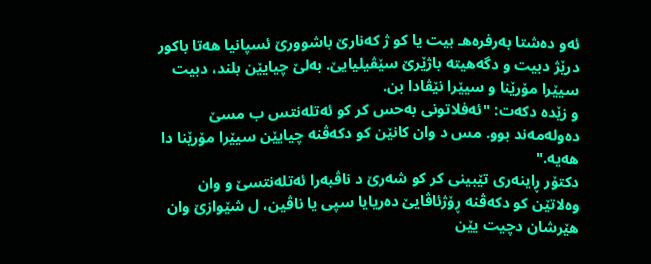ئەو دەشتا بەرفرەهـ بیت یا کو ژ کەنارێ باشوورێ ئسپانیا هەتا باکور درێژ دبیت و دگەهیتە باژێرێ سێڤیلیایێ. بەلێ چیایێن بلند، دبیت سیێرا مۆرێنا و سیێرا نێڤادا بن.
و زێدە دکەت: "ئەفلاتونی بەحس کر کو ئەتلەنتس ب مسێ دەولەمەند بوو. مس د وان کانێن کو دکەڤنە چیایێن سیێرا مۆرێنا دا هەیە."
دکتۆر ڕاینەری تێبینی کر کو شەرێ د ناڤبەرا ئەتلەنتسێ و وان وەلاتێن کو دکەڤنە ڕۆژئاڤایێ دەریایا سپی یا ناڤین، ل شێوازێ وان هێرشان دچیت یێن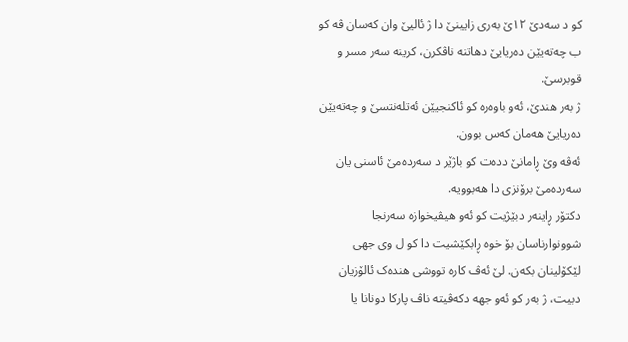کو د سەدێ ١٢ێ بەری زایینێ دا ژ ئالیێ وان کەسان ڤە کو ب چەتەیێن دەریایێ دهاتنە ناڤکرن، کرینە سەر مسر و قوبرسێ.
ژ بەر هندێ، ئەو باوەرە کو ئاکنجیێن ئەتلەنتسێ و چەتەیێن دەریایێ هەمان کەس بوون.
ئەڤە وێ ڕامانێ ددەت کو باژێر د سەردەمێ ئاسنی یان سەردەمێ برۆنزی دا هەبوویە.
دکتۆر ڕاینەر دبێژیت کو ئەو هیڤیخوازە سەرنجا شوونوارناسان بۆ خوە ڕابکێشیت دا کو ل وی جهی لێکۆلینان بکەن. لێ ئەڤ کارە تووشی هندەک ئالۆزیان دبیت، ژ بەر کو ئەو جهە دکەڤیتە ناڤ پارکا دونانا یا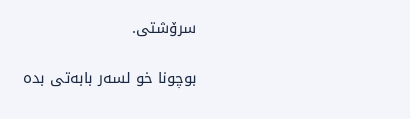سرۆشتی.

بوچونا خو لسەر بابەتی بدە